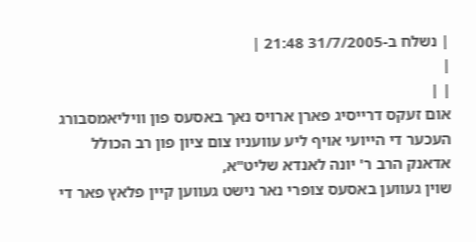| נשלח ב-31/7/2005 21:48 |
|
| |
אום זעקס דרייסיג פארן ארויס נאך באסעס פון וויליאמסבורג העכער די הייועי אויף ליע עוועניו צום ציון פון רב הכולל אדאנק הרב ר' יונה לאנדא שליט"א,
שוין געווען באסעס צופרי נאר נישט געווען קיין פלאץ פאר די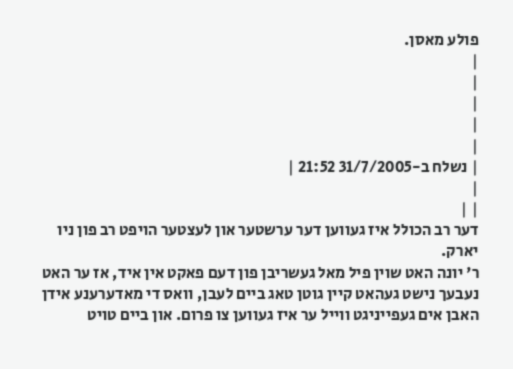פולע מאסן.
|
|
|
|
|
| נשלח ב-31/7/2005 21:52 |
|
| |
דער רב הכולל איז געווען דער ערשטער און לעצטער הויפט רב פון ניו יארק.
ר' יונה האט שוין פיל מאל געשריבן פון דעם פאקט אין איד, אז ער האט נעבעך נישט געהאט קיין גוטן טאג ביים לעבן, וואס די מאדערענע אידן האבן אים געפייניגט ווייל ער איז געווען צו פרום. און ביים טויט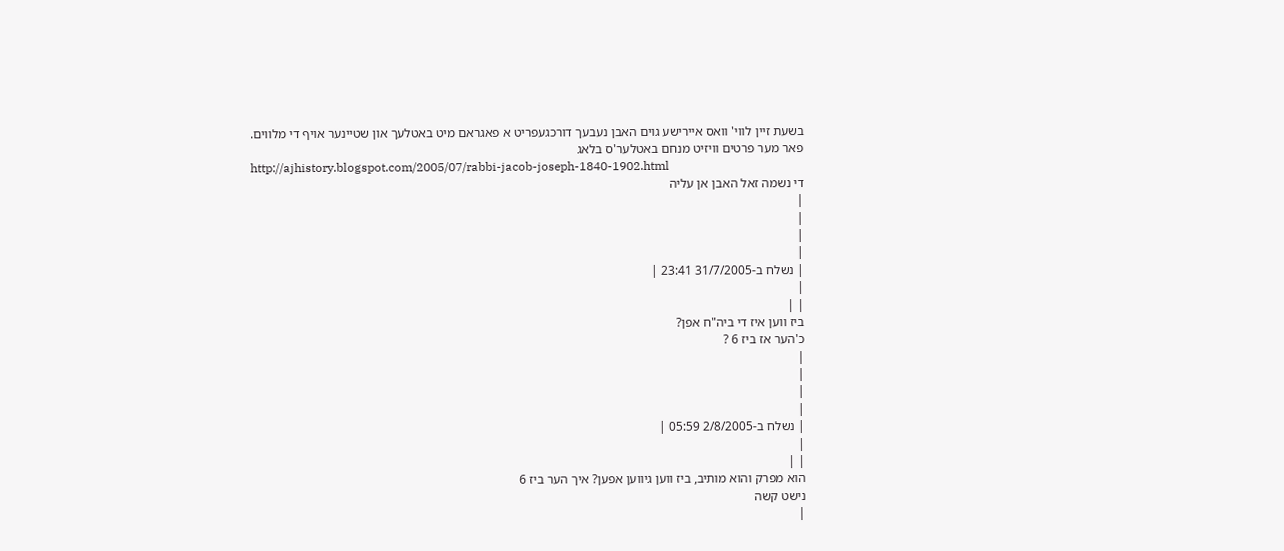בשעת זיין לווי' וואס איירישע גוים האבן נעבעך דורכגעפריט א פאגראם מיט באטלעך און שטיינער אויף די מלווים.
פאר מער פרטים וויזיט מנחם באטלער'ס בלאג
http://ajhistory.blogspot.com/2005/07/rabbi-jacob-joseph-1840-1902.html
די נשמה זאל האבן אן עליה
|
|
|
|
| נשלח ב-31/7/2005 23:41 |
|
| |
ביז ווען איז די ביה"ח אפן?
כ'הער אז ביז 6 ?
|
|
|
|
| נשלח ב-2/8/2005 05:59 |
|
| |
הוא מפרק והוא מותיב, ביז ווען גיווען אפען? איך הער ביז 6
נישט קשה
|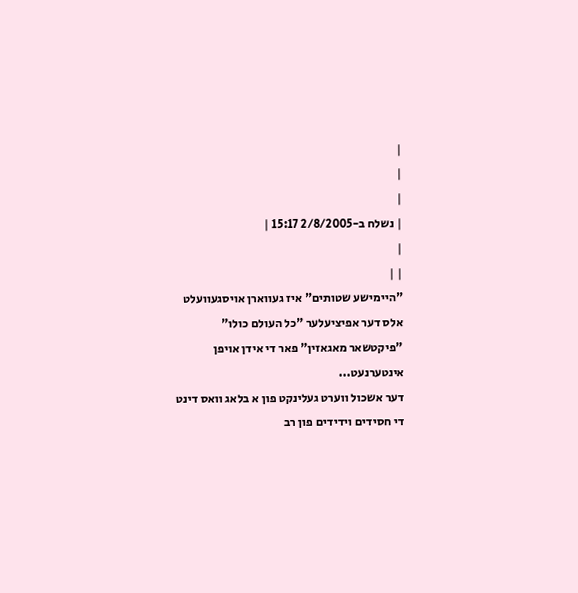|
|
|
| נשלח ב-2/8/2005 15:17 |
|
| |
"היימישע שטותים" איז געווארן אויסגעוועלט אלס דער אפיציעלער "כל העולם כולו" "פיקטשאר מאגאזין" פאר די אידן אויפן אינטערנעט...
דער אשכול ווערט געלינקט פון א בלאג וואס דינט די חסידים וידידים פון רב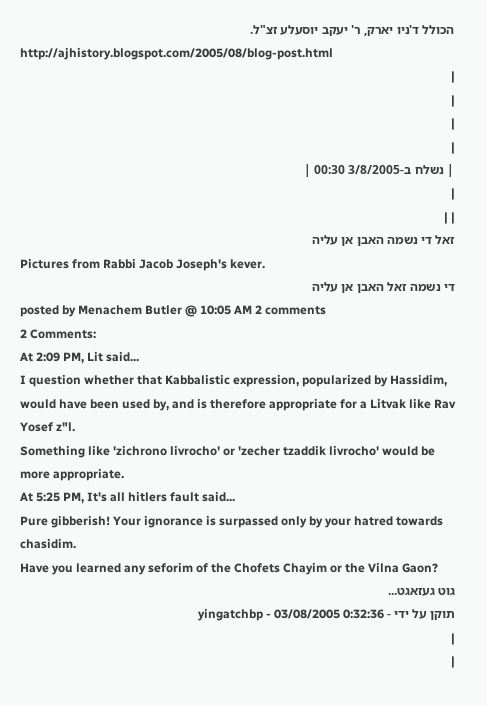הכולל ד'ניו יארק, ר' יעקב יוסעלע זצ"ל.
http://ajhistory.blogspot.com/2005/08/blog-post.html
|
|
|
|
| נשלח ב-3/8/2005 00:30 |
|
| |
זאל די נשמה האבן אן עליה
Pictures from Rabbi Jacob Joseph's kever.
די נשמה זאל האבן אן עליה
posted by Menachem Butler @ 10:05 AM 2 comments
2 Comments:
At 2:09 PM, Lit said...
I question whether that Kabbalistic expression, popularized by Hassidim, would have been used by, and is therefore appropriate for a Litvak like Rav Yosef z"l.
Something like 'zichrono livrocho' or 'zecher tzaddik livrocho' would be more appropriate.
At 5:25 PM, It's all hitlers fault said...
Pure gibberish! Your ignorance is surpassed only by your hatred towards chasidim.
Have you learned any seforim of the Chofets Chayim or the Vilna Gaon?
גוט געזאגט...
תוקן על ידי - yingatchbp - 03/08/2005 0:32:36
|
|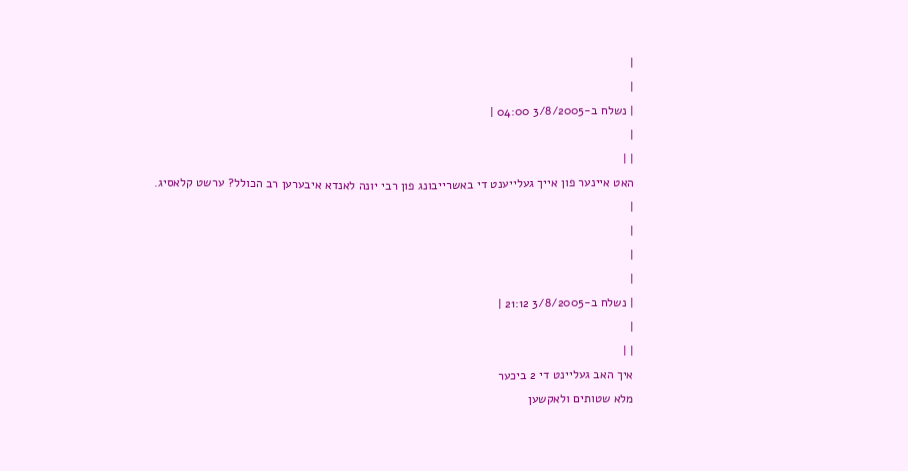|
|
| נשלח ב-3/8/2005 04:00 |
|
| |
האט איינער פון אייך געלייענט די באשרייבונג פון רבי יונה לאנדא איבערען רב הכולל? ערשט קלאסיג.
|
|
|
|
| נשלח ב-3/8/2005 21:12 |
|
| |
איך האב געליינט די 2 ביכער
מלא שטותים ולאקשען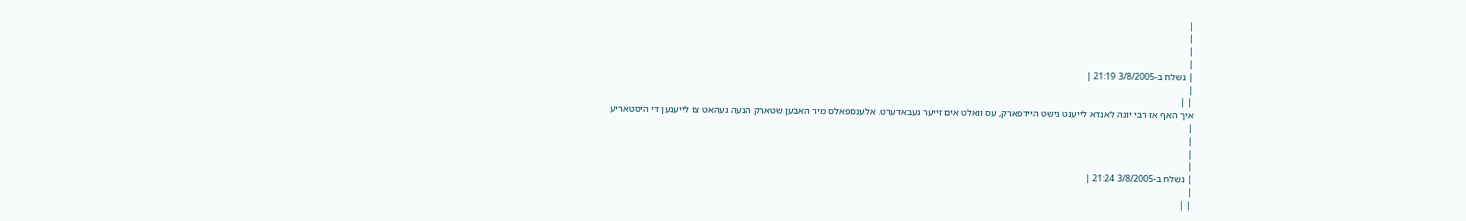|
|
|
|
| נשלח ב-3/8/2005 21:19 |
|
| |
איך האף אז רבי יונה לאנדא לייענט נישט היידפארק, עס וואלט אים זייער געבאדערט. אלענספאלס מיר האבען שטארק הנעה געהאט צו לייענען די היסטאריע
|
|
|
|
| נשלח ב-3/8/2005 21:24 |
|
| |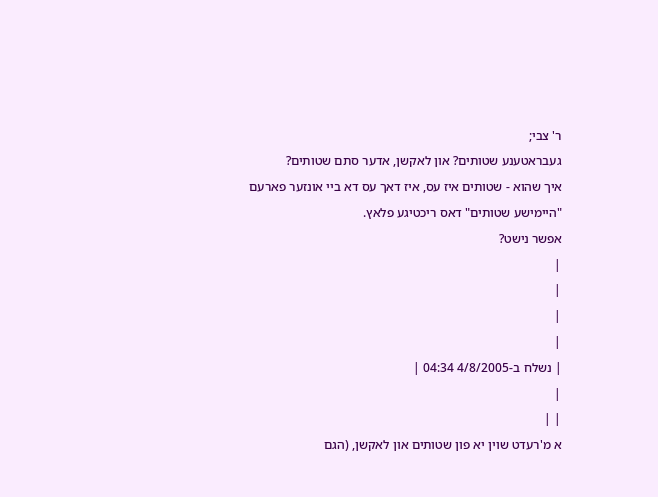ר' צבי;
געבראטענע שטותים? און לאקשן, אדער סתם שטותים?
איך שהוא - שטותים איז עס, איז דאך עס דא ביי אונזער פארעם "היימישע שטותים" דאס ריכטיגע פלאץ.
אפשר נישט?
|
|
|
|
| נשלח ב-4/8/2005 04:34 |
|
| |
א מ'רעדט שוין יא פון שטותים און לאקשן, (הגם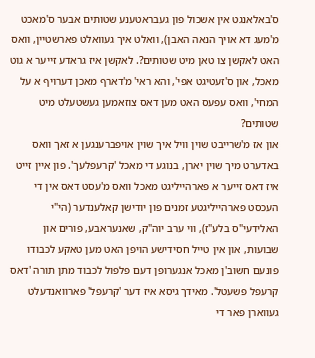ס'באלאנגט אין אשכול פון געבראטענע שטותים אבער ס'מאכט מ'מעג דא אויך הנאה האבן), וואלט איך געוואלט פארשטיין, וואס האט לאקשן צו טאן מיט שטותים?. לאקשן איז גראדע זייער א גוט מאכל, און ס'זעטיגט אפי', והא ראי' מ'דארף מאכן דערויף א על המחי', וואס עפעס האט מען דאס צוזאמען געשטעלט מיט שטותים?
און אז מ'שרייבט שוין וויל איך שוין אויפברענגען א זאך וואס באדערט מיך שוין יארן, בנוגע די מאכל 'קרעפלעך'. פון איין זייט איז דאס זייער א פארהייליגט מאכל וואס מ'עסט דאס אין די העכסט פארהייליגטע זמנים פון יודישן קאלענדער (הי"י האלידעי"ס בלע"ז), ווי ערב יוה"ק, שאנעראבע, פורים און שבועות, און אין טייל חסידישע הויפן האט מען טאקע לכבודו פונעם חשוב'ן מאכל אנגערופן דעם פלפול לכבוד מתן תורה 'דאס קרעפל פשעטל'. מאידך גיסא איז דער 'קרעפל' פארוואנדעלט געווארן פאר די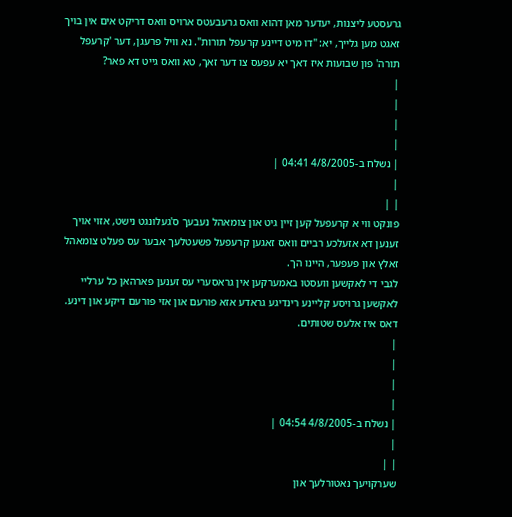גרעסטע ליצנות, יעדער מאן דהוא וואס גרעבעטס ארויס וואס דריקט אים אין בויך זאגט מען גלייך, יא: "דו מיט דיינע קרעפל תורות". נא וויל פרעגן, דער 'קרעפל תורה' פון שבועות איז דאך יא עפעס צו דער זאך, טא וואס גייט דא פאר?
|
|
|
|
| נשלח ב-4/8/2005 04:41 |
|
| |
פונקט ווי א קרעפעל קען זיין גיט און צומאהל נעבעך ס'געלונגט נישט, אזוי אויך זענען דא אזעלכע רביים וואס זאגען קרעפעל פשעטלעך אבער עס פעלט צומאהל זאלץ און פעפער, היינו הך.
לגבי די לאקשען וועסטו באמערקען אין גראסערי עס זענען פארהאן כל ערליי לאקשען גרויסע קליינע רינדיגע גראדע אזא פורעם און אזי פורעם דיקע און דינע. דאס איז אלעס שטותים.
|
|
|
|
| נשלח ב-4/8/2005 04:54 |
|
| |
שערקויעך נאטורלעך און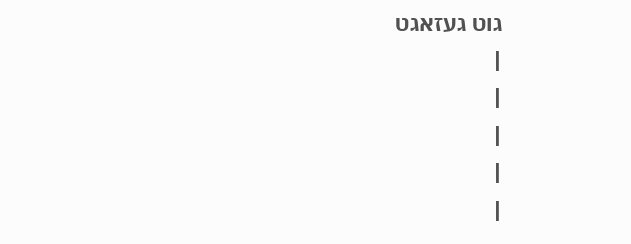גוט געזאגט
|
|
|
|
|